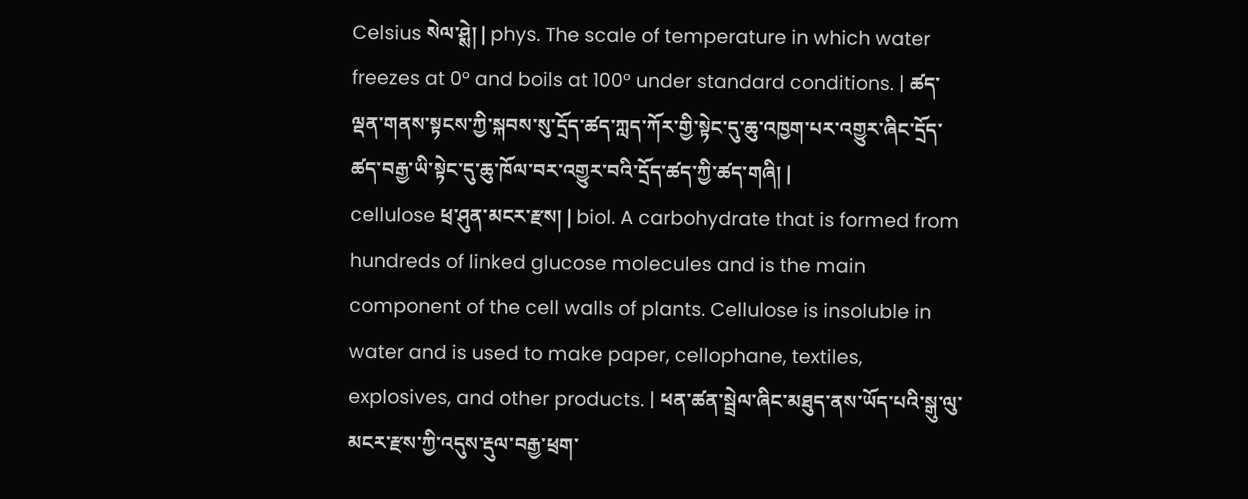Celsius སེལ་ཤྶེ། | phys. The scale of temperature in which water freezes at 0° and boils at 100° under standard conditions. | ཚད་ལྡན་གནས་སྟངས་ཀྱི་སྐབས་སུ་དྲོད་ཚད་ཀླད་ཀོར་གྱི་སྟེང་དུ་ཆུ་འཁྱག་པར་འགྱུར་ཞིང་དྲོད་ཚད་བརྒྱ་ཡི་སྟེང་དུ་ཆུ་ཁོལ་བར་འགྱུར་བའི་དྲོད་ཚད་ཀྱི་ཚད་གཞི། |
cellulose ཕྲ་ཤུན་མངར་རྫས། | biol. A carbohydrate that is formed from hundreds of linked glucose molecules and is the main component of the cell walls of plants. Cellulose is insoluble in water and is used to make paper, cellophane, textiles, explosives, and other products. | ཕན་ཚན་སྦྲེལ་ཞིང་མཐུད་ནས་ཡོད་པའི་སྒུ་ལུ་མངར་རྫས་ཀྱི་འདུས་རྡུལ་བརྒྱ་ཕྲག་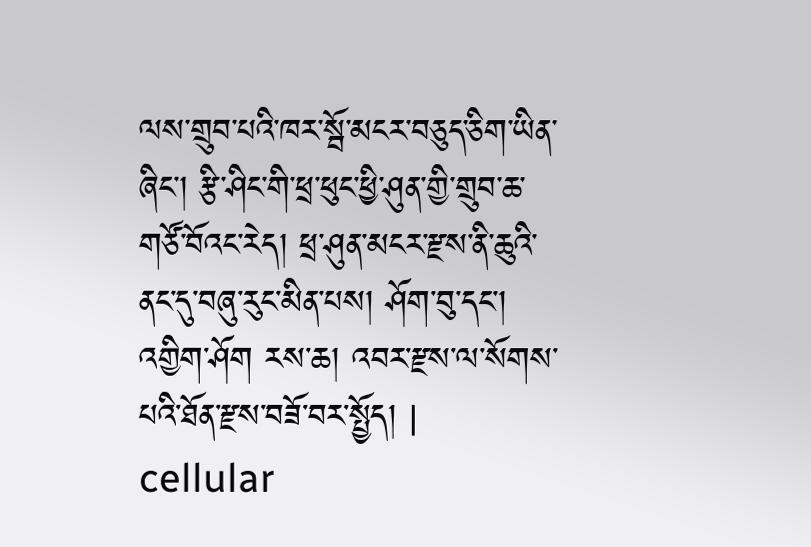ལས་གྲུབ་པའི་ཁར་སྦོ་མངར་བཅུད་ཅིག་ཡིན་ཞིང་། རྩི་ཤིང་གི་ཕྲ་ཕུང་ཕྱི་ཤུན་གྱི་གྲུབ་ཆ་གཙོ་བོའང་རེད། ཕྲ་ཤུན་མངར་རྫས་ནི་ཆུའི་ནང་དུ་བཞུ་རུང་མིན་པས། ཤོག་བུ་དང་། འགྱིག་ཤོག རས་ཆ། འབར་རྫས་ལ་སོགས་པའི་ཐོན་རྫས་བཟོ་བར་སྤྱོད། |
cellular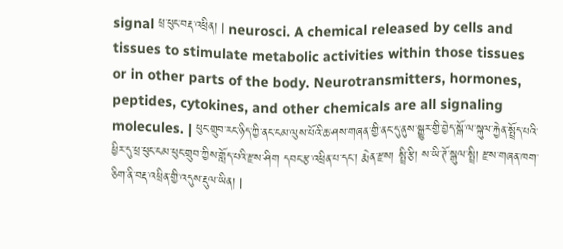signal ཕྲ་ཕུང་བརྡ་འཕྲིན། | neurosci. A chemical released by cells and tissues to stimulate metabolic activities within those tissues or in other parts of the body. Neurotransmitters, hormones, peptides, cytokines, and other chemicals are all signaling molecules. | ཕུང་གྲུབ་རང་ཉིད་ཀྱི་ནང་ངམ་ལུས་པོའི་ཆ་ཤས་གཞན་གྱི་ནང་དུ་ནུས་སྒྱུར་གྱི་བྱེད་སྒོ་ལ་སྐུལ་རྐྱེན་སྤྲོད་པའི་ཕྱིར་དུ་ཕྲ་ཕུང་ངམ་ཕུང་གྲུབ་ཀྱིས་གློད་པའི་རྫས་ཤིག དབང་རྩ་འཕྲིན་པ་དང་། རྨེན་རྫས། སྤྲི་རྩི། ས་ཡི་ཊོ་སྒུལ་སྤྲི། རྫས་གཞན་ཁག་ཅིག་ནི་བརྡ་འཕྲིན་གྱི་འདུས་རྡུལ་ཡིན། |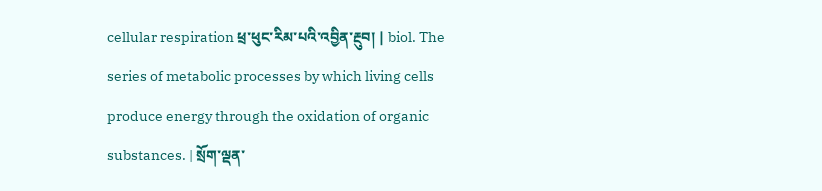cellular respiration ཕྲ་ཕུང་རིམ་པའི་འབྱིན་རྔུབ། | biol. The series of metabolic processes by which living cells produce energy through the oxidation of organic substances. | སྲོག་ལྡན་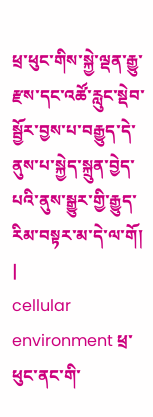ཕྲ་ཕུང་གིས་སྐྱེ་ལྡན་རྒྱུ་རྫས་དང་འཚོ་རླུང་སྡེབ་སྦྱོར་བྱས་པ་བརྒྱུད་དེ་ནུས་པ་སྐྱེད་སྐྲུན་བྱེད་པའི་ནུས་སྒྱུར་གྱི་རྒྱུད་རིམ་བསྟར་མ་དེ་ལ་གོ། |
cellular environment ཕྲ་ཕུང་ནང་གི་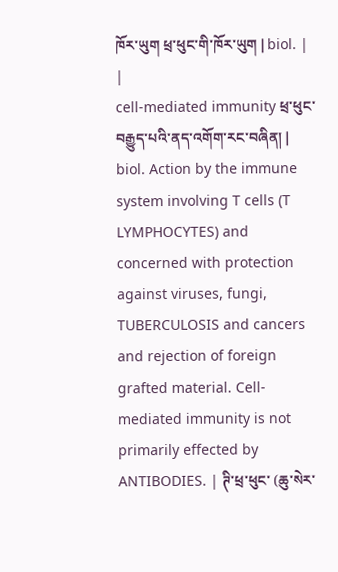ཁོར་ཡུག ཕྲ་ཕུང་གི་ཁོར་ཡུག | biol. | |
cell-mediated immunity ཕྲ་ཕུང་བརྒྱུད་པའི་ནད་འགོག་རང་བཞིན། | biol. Action by the immune system involving T cells (T LYMPHOCYTES) and concerned with protection against viruses, fungi, TUBERCULOSIS and cancers and rejection of foreign grafted material. Cell-mediated immunity is not primarily effected by ANTIBODIES. | ཊི་ཕྲ་ཕུང་ (ཆུ་སེར་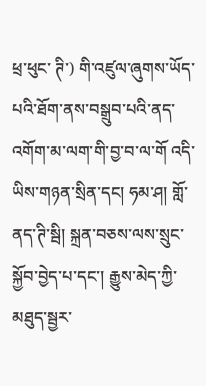ཕྲ་ཕུང་ ཊི་) གི་འཛུལ་ཞུགས་ཡོད་པའི་ཐོག་ནས་བསྒྲུབ་པའི་ནད་འགོག་མ་ལག་གི་བྱ་བ་ལ་གོ འདི་ཡིས་གཉན་སྲིན་དང། ཧམ་ཤ། གློ་ནད་ཊི་སྦི། སྐྲན་བཅས་ལས་སྲུང་སྐྱོབ་བྱེད་པ་དང་། རྒྱུས་མེད་ཀྱི་མཐུད་སྦྱར་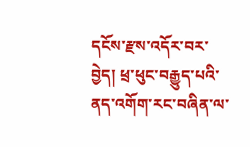དངོས་རྫས་འདོར་བར་བྱེད། ཕྲ་ཕུང་བརྒྱུད་པའི་ནད་འགོག་རང་བཞིན་ལ་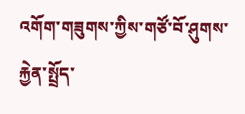འགོག་གཟུགས་ཀྱིས་གཙོ་བོ་ཤུགས་རྐྱེན་སྤྲོད་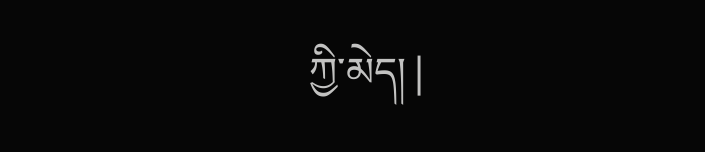ཀྱི་མེད། |